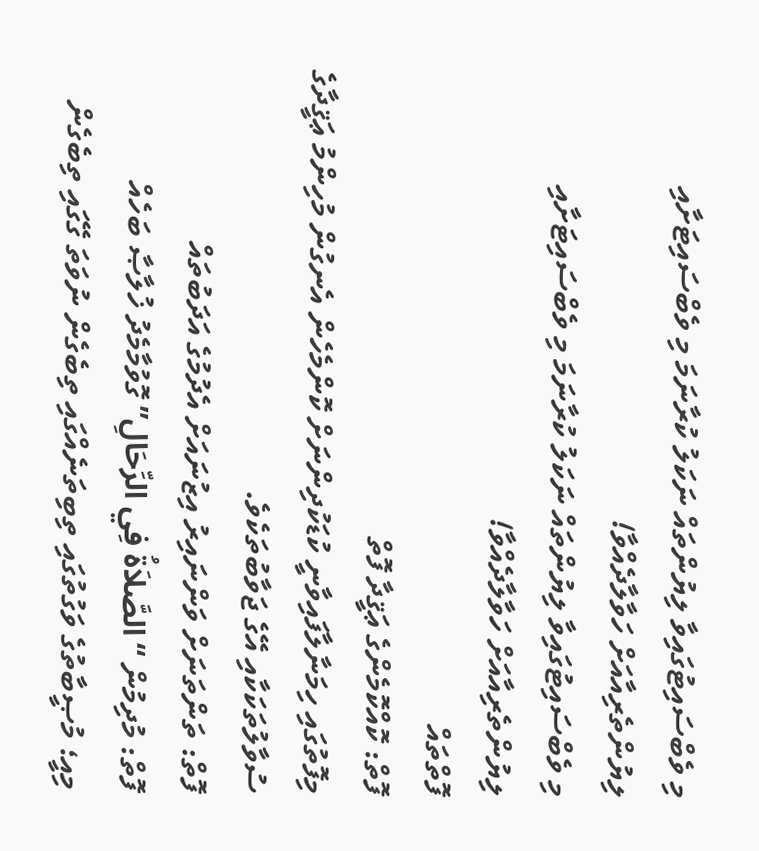މި ވެބްސައިޓުގައިވާ ލިޔުންތައް ނަކަލު ކުރާނަމަ މި ވެބްސައިޓަށާއި ލިޔުންތެރިއާއަށް ހަވާލާދެއްވާ!
މި ވެބްސައިޓުގައިވާ ލިޔުންތައް ނަކަލު ކުރާނަމަ މި ވެބްސައިޓަށާއި ލިޔުންތެރިއާއަށް ހަވާލާދެއްވާ!
ފޮތްތައް
ފޮތް: ކޮއްކޮމެންގެ ޢަޤީދާ ފޮތް
މިފޮތުގައި ހިމަނާލާފައިވާނީ ކުޑަކުދިންނަށް ކޮންމެހެން އެނގުން މުހިންމު ޢަޤީދާގެ ސުވާލުތަކަކާއި އޭގެ ޖަވާބުތަކެވެ.
ފޮތް: ތަންތަނަށް ވަންނައިރު އިޒުނައަށް އެދުމުގެ އަދަބުތައް
ފޮތް: މުދިމުން “الصَّلاَةُ فِي الرِّحَالِ” ގޮވުމާމެދު ޚުލާޞާ ބަހެއް
މިއީ؛ މުޞީބާތުގެ ވަގުތުގައި ތިބިތަނެއްގައި ތިބެގެން ނުވަތަ ގޭގައި ތިބެގެން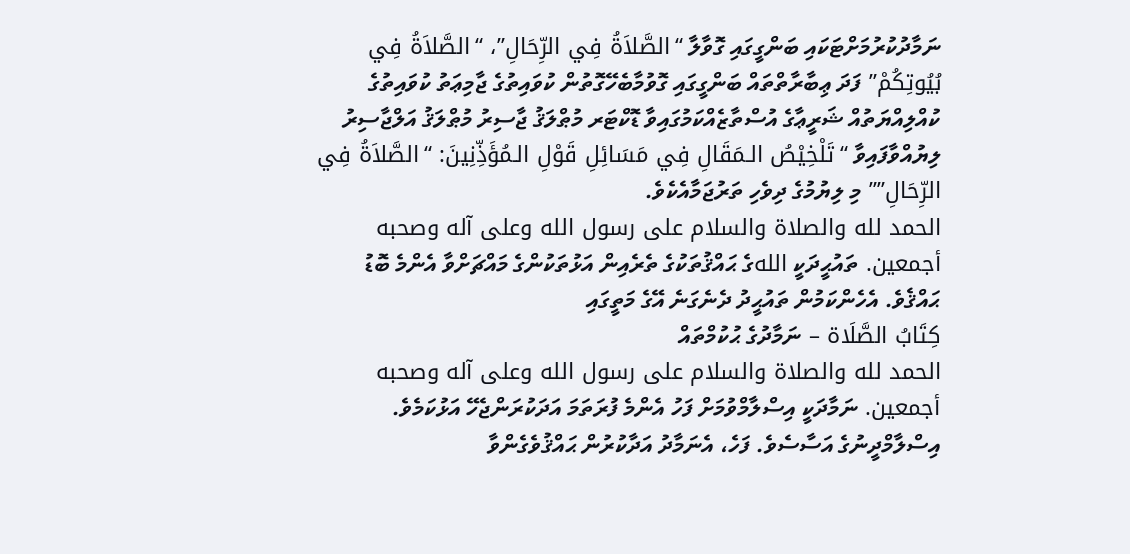ނަމާދުކުރުމަށްޓަކައި ބަންގީގައި ގޮވާލާ “الصَّلاَةُ فِي الرِّحَالِ”، “الصَّلاَةُ فِي بُيُوتِكُمْ” ފަދަ ޢިބާރާތްތައް ބަންގީގައި ގޮވުމާބެހޭގޮތުން ކުވައިތުގެ ޖާމިޢަތު ކުވައިތުގެ ކުއްލިއްޔަތުއް ޝަރީޢާގެ އުސްތާޒެއްކަމުގައިވާ ޑޮކްޓަރ މުޠްލަޤު ޖާސިރު މުޠްލަޤު އަލްޖާސިރު ލިޔުއްވާފައިވާ “تَلْخِيْصُ الـمَقَالِ فِي مَسَائِلِ قَوْلِ الـمُؤَذِّنِينَ: “الصَّلاَةُ فِي الرِّحَالِ”” މި ލިޔުމުގެ ދިވެހި ތަރުޖަމާއެކެވެ.
الحمد لله والصلاة والسلام على رسول الله وعلى آله وصحبه أجمعين. ތައުޙީދަކީ اللهގެ ޙައްޤުތަކުގެ ތެރެއިން އަޅުތަކުންގެ މައްޗަށްވާ އެންމެ ބޮޑު ޙައްޤެވެ. އެހެންކަމުން ތައުޙީދު ދެނެގަނެ އޭގެ މަތީގައި
كِتَابُ الصَّلَاة – ނަމާދުގެ ޙުކުމްތައް
الحمد لله والصلاة والسلام على رسول الله وعلى آله وصحبه أجمعين. ނަމާދަކީ އިސްލާމްވުމަށް ފަހު އެންމެ ފުރަތަމަ އަދަކުރަންޖެހޭ އަޅުކަމެވެ. އިސްލާމްދީނުގެ އަސާސެވެ. ފަހެ، އެނަމާދު އަދާކުރުން ޙައްޤުވެގެންވާ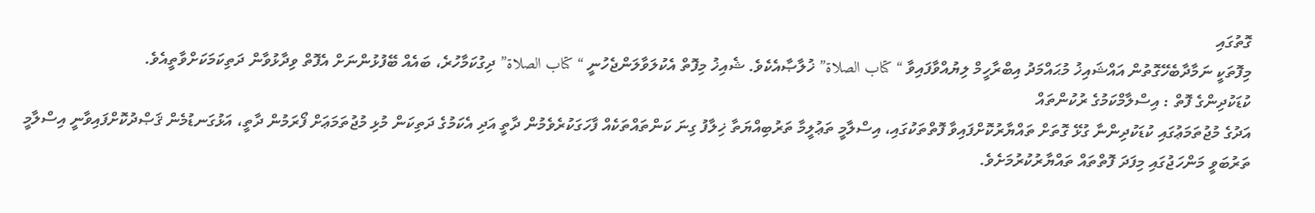ގޮތުގައި
މިފޮތަކީ ނަމާދާބެހޭގޮތުން އައްޝައިޚު މުޙައްމަދު އިބްރާހީމް ލިޔުއްވާފައިވާ “كتاب الصلاة” ޚުލާޞާއެކެވެ. ޝެއިޚު މިފޮތް އެކުލަވާލަންޖެހުނީ “كتاب الصلاة” ދިގުކަމާހުރެ، ބައެއް ބޭފުޅުންނަށް އެފޮތް ވިދާޅުވާން ދަތިކަމަކަށްވާތީއެވެ.
ކުޑަކުދިންގެ ފޮތް : އިސްލާމްކަމުގެ ރުކުންތައް
އަދުގެ މުޖުތަމަޢުގައި ކުޑަކުދިންނާ ގުޅޭ ގޮތަށް ތައްޔާރުކޮށްފައިވާ ފޮތްތަކުގައި، އިސްލާމީ ތަޢުލީމާ ތަރުބިއްޔަތާ ޚިލާފު ގިނަ ކަންތައްތަކެއް ފާހަގަކުރެވެމުން ދާތީ އަދި އެކަމުގެ ދަތިކަން މުޅި މުޖުތަމަޢަށް ފޯރަމުން ދާތީ، އަޅުގަނޑުމެން ޤަޞްދުކޮށްފައިވާނީ އިސްލާމީ ތަރުބަވީ މަންހަޖުގައި މިފަދަ ފޮތްތައް ތައްޔާރުކުރުމަށެވެ.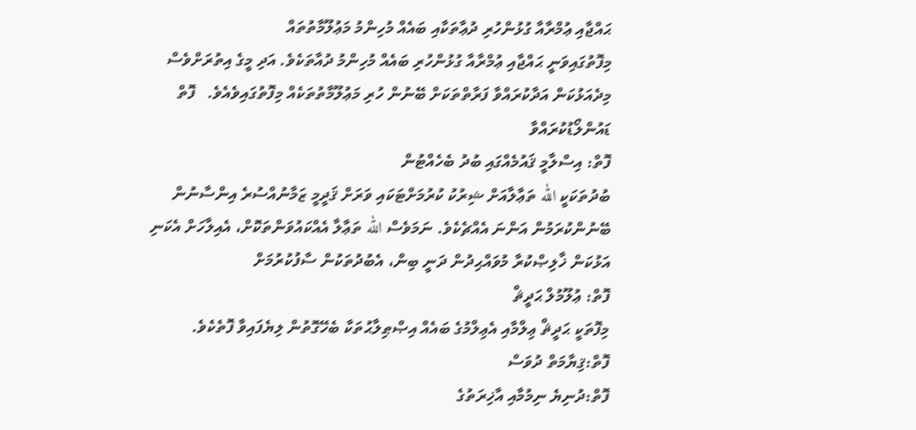ޙައްޖާއި ޢުމްރާއާ ގުޅުންހުރި ދުޢާތަކާއި ބައެއް މުހިންމު މަޢުލޫމާތުތައް
މިފޮތުގައިވަނީ ޙައްޖާއި ޢުމްރާއާ ގުޅުންހުރި ބައެއް މުހިންމު ދުއާތަކެވެ. އަދި މީގެ އިތުރަށްވެސް މިދެއަޅުކަން އަދާކުރައްވާ ފަރާތްތަކަށް ބޭނުން ހުރި މަޢުލޫމާތުތަކެއް މިފޮތުގައިވެއެވެ.   ފޮތް ޑައުންލޯޑުކުރައްވާ
ފޮތް: އިސްލާމީ ޤައުމެއްގައި ބުދު ބެހެއްޓުން
ބުދުތަކަކީ الله ތަޢާލާއަށް ޝިރުކު ކުރުމަށްޓަކައި ވަރަށް ޤަދީމީ ޒަމާނުއްސުރެ އިންސާނުން ބޭނުންކުރަމުން އަންނަ އެއްޗެކެވެ. ނަމަވެސް الله ތަޢާލާ އެއްކައުވަންތަކޮށް، އެއިލާހަށް އެކަނި އަޅުކަން ޚާލިޞްކުރާ މުވައްޙިދުން ދަނީ ބިން، އެބުދުތަކުން ސާފުކުރުމަށް
ފޮތް: ޢުލޫމުލް ޙަދީޘް
މިފޮތަކީ ޙަދީޘް ޢިލްމާއި އެޢިލްމުގެ ބައެއް އިޞްޠިލާޙުތަކާ ބެހޭގޮތުން ލިޔެފައިވާ ފޮތެކެވެ.
ފޮތް:ޤިޔާމަތް ދުވަސް
ފޮތް:ދުނިޔެ ނިމުމާއި އާޚިރަތުގެ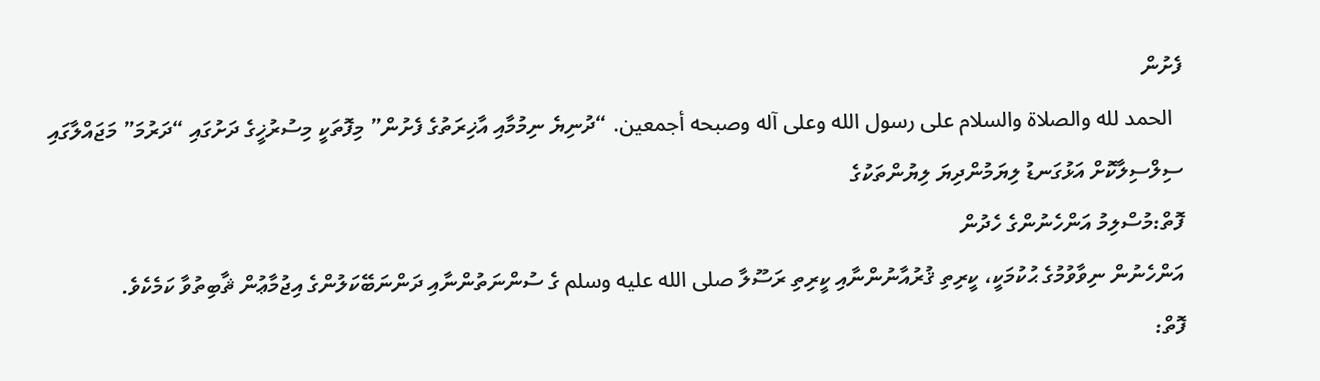ފެށުން
  الحمد لله والصلاة والسلام على رسول الله وعلى آله وصبحه أجمعين. “ދުނިޔެ ނިމުމާއި އާޚިރަތުގެ ފެށުން” މިފޮތަކީ މިސުރުޚީގެ ދަށުގައި “ދަރުމަ” މަޖައްލާގައި ސިލްސިލާކޮށް އަޅުގަނޑު ލިޔަމުންދިޔަ ލިޔުންތަކުގެ
ފޮތް:މުސްލިމު އަންހެނުންގެ ހެދުން
އަންހެނުން ނިވާވުމުގެ ޙުކުމަކީ، ކީރިތި ޤުރުއާނުންނާއި ކީރިތި ރަސޫލާ صلى الله عليه وسلم ގެ ސުންނަތުންނާއި ދަންނަބޭކަލުންގެ އިޖުމާޢުން ޘާބިތުވާ ކަމެކެވެ.
ފޮތް: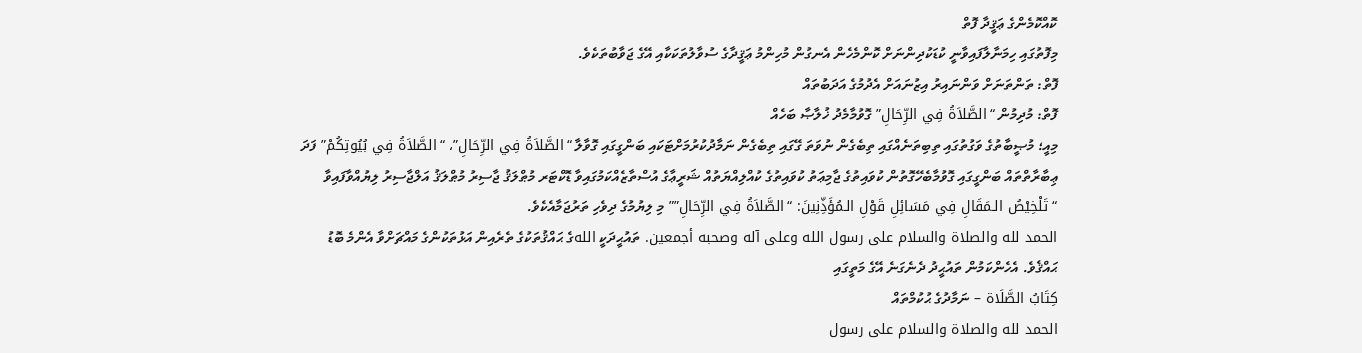ކޮއްކޮމެންގެ ޢަޤީދާ ފޮތް
މިފޮތުގައި ހިމަނާލާފައިވާނީ ކުޑަކުދިންނަށް ކޮންމެހެން އެނގުން މުހިންމު ޢަޤީދާގެ ސުވާލުތަކަކާއި އޭގެ ޖަވާބުތަކެވެ.
ފޮތް: ތަންތަނަށް ވަންނައިރު އިޒުނައަށް އެދުމުގެ އަދަބުތައް
ފޮތް: މުދިމުން “الصَّلاَةُ فِي الرِّحَالِ” ގޮވުމާމެދު ޚުލާޞާ ބަހެއް
މިއީ؛ މުޞީބާތުގެ ވަގުތުގައި ތިބިތަނެއްގައި ތިބެގެން ނުވަތަ ގޭގައި ތިބެގެން ނަމާދުކުރުމަށްޓަކައި ބަންގީގައި ގޮވާލާ “الصَّلاَةُ فِي الرِّحَالِ”، “الصَّلاَةُ فِي بُيُوتِكُمْ” ފަދަ ޢިބާރާތްތައް ބަންގީގައި ގޮވުމާބެހޭގޮތުން ކުވައިތުގެ ޖާމިޢަތު ކުވައިތުގެ ކުއްލިއްޔަތުއް ޝަރީޢާގެ އުސްތާޒެއްކަމުގައިވާ ޑޮކްޓަރ މުޠްލަޤު ޖާސިރު މުޠްލަޤު އަލްޖާސިރު ލިޔުއްވާފައިވާ “تَلْخِيْصُ الـمَقَالِ فِي مَسَائِلِ قَوْلِ الـمُؤَذِّنِينَ: “الصَّلاَةُ فِي الرِّحَالِ”” މި ލިޔުމުގެ ދިވެހި ތަރުޖަމާއެކެވެ.
الحمد لله والصلاة والسلام على رسول الله وعلى آله وصحبه أجمعين. ތައުޙީދަކީ اللهގެ ޙައްޤުތަކުގެ ތެރެއިން އަޅުތަކުންގެ މައްޗަށްވާ އެންމެ ބޮޑު ޙައްޤެވެ. އެހެންކަމުން ތައުޙީދު ދެނެގަނެ އޭގެ މަތީގައި
كِتَابُ الصَّلَاة – ނަމާދުގެ ޙުކުމްތައް
الحمد لله والصلاة والسلام على رسول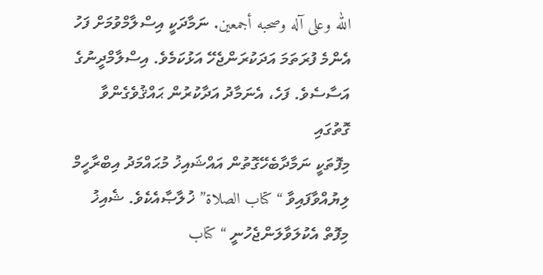الله وعلى آله وصحبه أجمعين. ނަމާދަކީ އިސްލާމްވުމަށް ފަހު އެންމެ ފުރަތަމަ އަދަކުރަންޖެހޭ އަޅުކަމެވެ. އިސްލާމްދީނުގެ އަސާސެވެ. ފަހެ، އެނަމާދު އަދާކުރުން ޙައްޤުވެގެންވާ ގޮތުގައި
މިފޮތަކީ ނަމާދާބެހޭގޮތުން އައްޝައިޚު މުޙައްމަދު އިބްރާހީމް ލިޔުއްވާފައިވާ “كتاب الصلاة” ޚުލާޞާއެކެވެ. ޝެއިޚު މިފޮތް އެކުލަވާލަންޖެހުނީ “كتاب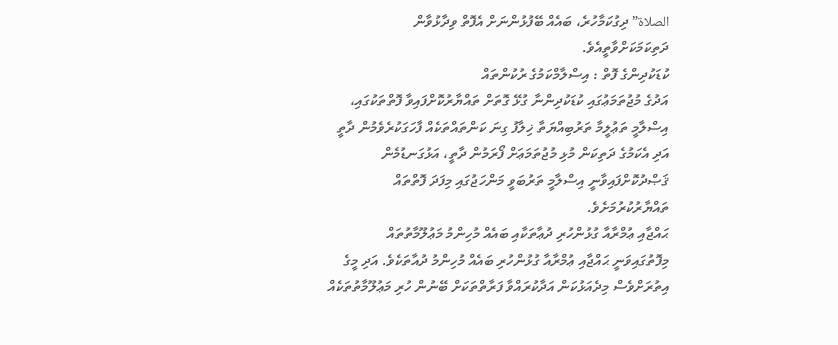الصلاة” ދިގުކަމާހުރެ، ބައެއް ބޭފުޅުންނަށް އެފޮތް ވިދާޅުވާން ދަތިކަމަކަށްވާތީއެވެ.
ކުޑަކުދިންގެ ފޮތް : އިސްލާމްކަމުގެ ރުކުންތައް
އަދުގެ މުޖުތަމަޢުގައި ކުޑަކުދިންނާ ގުޅޭ ގޮތަށް ތައްޔާރުކޮށްފައިވާ ފޮތްތަކުގައި، އިސްލާމީ ތަޢުލީމާ ތަރުބިއްޔަތާ ޚިލާފު ގިނަ ކަންތައްތަކެއް ފާހަގަކުރެވެމުން ދާތީ އަދި އެކަމުގެ ދަތިކަން މުޅި މުޖުތަމަޢަށް ފޯރަމުން ދާތީ، އަޅުގަނޑުމެން ޤަޞްދުކޮށްފައިވާނީ އިސްލާމީ ތަރުބަވީ މަންހަޖުގައި މިފަދަ ފޮތްތައް ތައްޔާރުކުރުމަށެވެ.
ޙައްޖާއި ޢުމްރާއާ ގުޅުންހުރި ދުޢާތަކާއި ބައެއް މުހިންމު މަޢުލޫމާތުތައް
މިފޮތުގައިވަނީ ޙައްޖާއި ޢުމްރާއާ ގުޅުންހުރި ބައެއް މުހިންމު ދުއާތަކެވެ. އަދި މީގެ އިތުރަށްވެސް މިދެއަޅުކަން އަދާކުރައްވާ ފަރާތްތަކަށް ބޭނުން ހުރި މަޢުލޫމާތުތަކެއް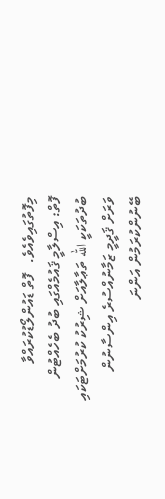މިފޮތުގައިވެއެވެ.   ފޮތް ޑައުންލޯޑުކުރައްވާ
ފޮތް: އިސްލާމީ ޤައުމެއްގައި ބުދު ބެހެއްޓުން
ބުދުތަކަކީ الله ތަޢާލާއަށް ޝިރުކު ކުރުމަށްޓަކައި ވަރަށް ޤަދީމީ ޒަމާނުއްސުރެ އިންސާނުން ބޭނުންކުރަމުން އަންނަ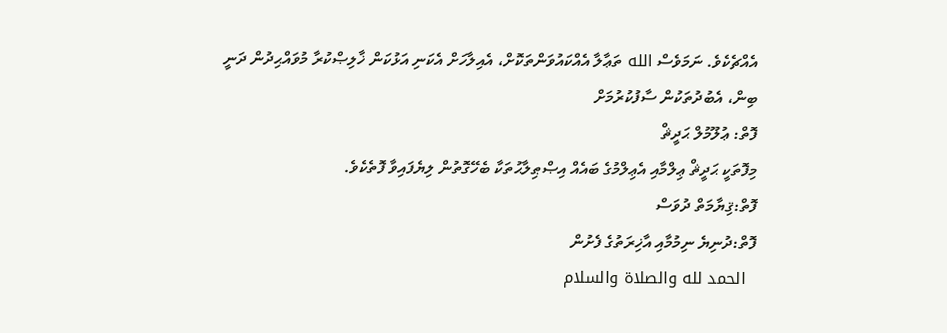އެއްޗެކެވެ. ނަމަވެސް الله ތަޢާލާ އެއްކައުވަންތަކޮށް، އެއިލާހަށް އެކަނި އަޅުކަން ޚާލިޞްކުރާ މުވައްޙިދުން ދަނީ ބިން، އެބުދުތަކުން ސާފުކުރުމަށް
ފޮތް: ޢުލޫމުލް ޙަދީޘް
މިފޮތަކީ ޙަދީޘް ޢިލްމާއި އެޢިލްމުގެ ބައެއް އިޞްޠިލާޙުތަކާ ބެހޭގޮތުން ލިޔެފައިވާ ފޮތެކެވެ.
ފޮތް:ޤިޔާމަތް ދުވަސް
ފޮތް:ދުނިޔެ ނިމުމާއި އާޚިރަތުގެ ފެށުން
  الحمد لله والصلاة والسلام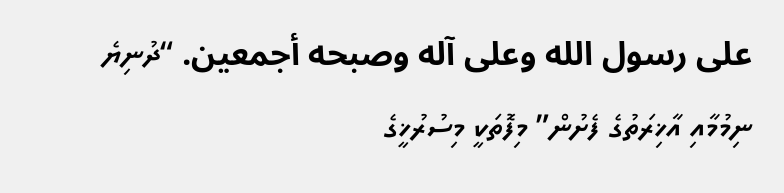على رسول الله وعلى آله وصبحه أجمعين. “ދުނިޔެ ނިމުމާއި އާޚިރަތުގެ ފެށުން” މިފޮތަކީ މިސުރުޚީގެ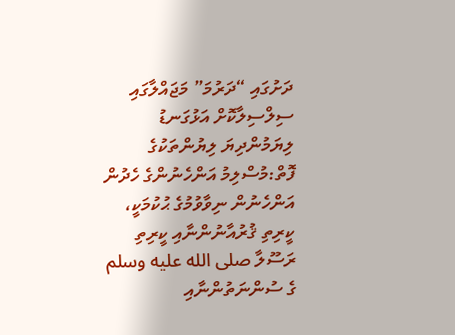ދަށުގައި “ދަރުމަ” މަޖައްލާގައި ސިލްސިލާކޮށް އަޅުގަނޑު ލިޔަމުންދިޔަ ލިޔުންތަކުގެ
ފޮތް:މުސްލިމު އަންހެނުންގެ ހެދުން
އަންހެނުން ނިވާވުމުގެ ޙުކުމަކީ، ކީރިތި ޤުރުއާނުންނާއި ކީރިތި ރަސޫލާ صلى الله عليه وسلم ގެ ސުންނަތުންނާއި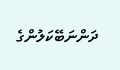ދަންނަބޭކަލުންގެ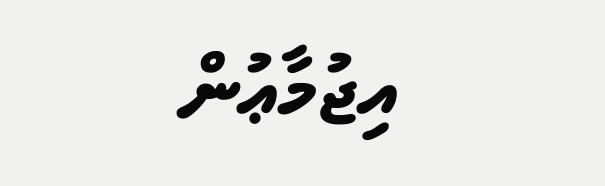އިޖުމާޢުން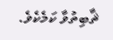ޘާބިތުވާ ކަމެކެވެ.